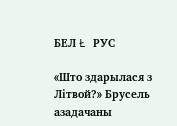БЕЛ Ł РУС

«Што здарылася з Літвой?» Брусель азадачаны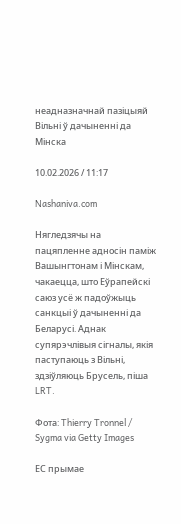неадназначнай пазіцыяй Вільні ў дачыненні да Мінска

10.02.2026 / 11:17

Nashaniva.com

Нягледзячы на пацяпленне адносін паміж Вашынгтонам і Мінскам, чакаецца, што Еўрапейскі саюз усё ж падоўжыць санкцыі ў дачыненні да Беларусі. Аднак супярэчлівыя сігналы, якія паступаюць з Вільні, здзіўляюць Брусель, піша LRT.

Фота: Thierry Tronnel / Sygma via Getty Images

ЕС прымае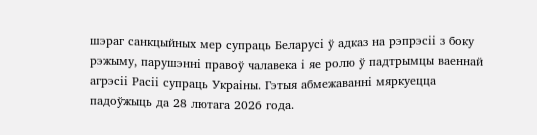шэраг санкцыйных мер супраць Беларусі ў адказ на рэпрэсіі з боку рэжыму, парушэнні правоў чалавека і яе ролю ў падтрымцы ваеннай агрэсіі Расіі супраць Украіны. Гэтыя абмежаванні мяркуецца падоўжыць да 28 лютага 2026 года.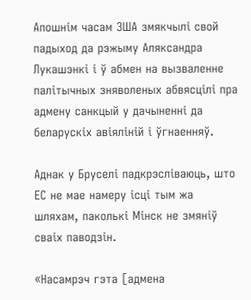Апошнім часам ЗША змякчылі свой падыход да рэжыму Аляксандра Лукашэнкі і ў абмен на вызваленне палітычных зняволеных абвясцілі пра адмену санкцый у дачыненні да беларускіх авіяліній і ўгнаенняў.

Аднак у Бруселі падкрэсліваюць, што ЕС не мае намеру ісці тым жа шляхам, паколькі Мінск не змяніў сваіх паводзін.

«Насамрэч гэта [адмена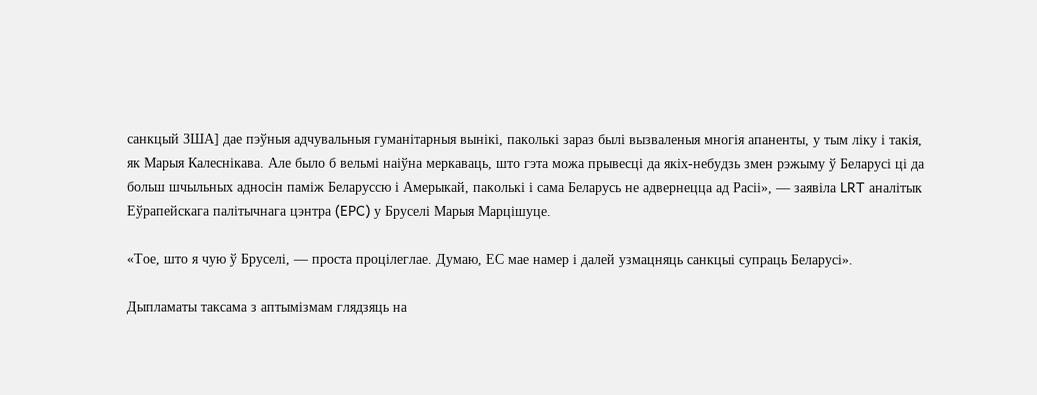санкцый ЗША] дае пэўныя адчувальныя гуманітарныя вынікі, паколькі зараз былі вызваленыя многія апаненты, у тым ліку і такія, як Марыя Калеснікава. Але было б вельмі наіўна меркаваць, што гэта можа прывесці да якіх-небудзь змен рэжыму ў Беларусі ці да больш шчыльных адносін паміж Беларуссю і Амерыкай, паколькі і сама Беларусь не адвернецца ад Расіі», — заявіла LRT аналітык Еўрапейскага палітычнага цэнтра (EPC) у Бруселі Марыя Марцішуце.

«Тое, што я чую ў Бруселі, — проста процілеглае. Думаю, ЕС мае намер і далей узмацняць санкцыі супраць Беларусі».

Дыпламаты таксама з аптымізмам глядзяць на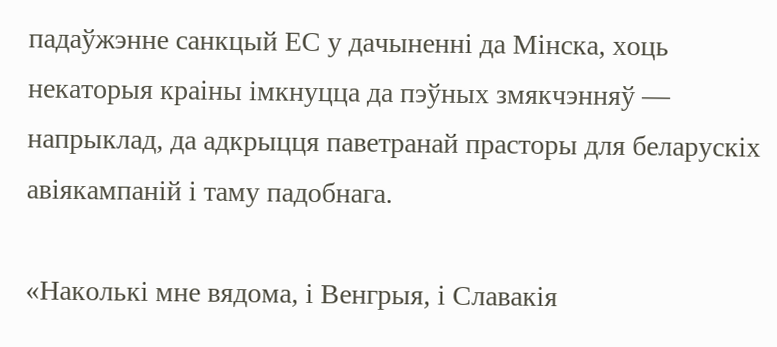падаўжэнне санкцый ЕС у дачыненні да Мінска, хоць некаторыя краіны імкнуцца да пэўных змякчэнняў — напрыклад, да адкрыцця паветранай прасторы для беларускіх авіякампаній і таму падобнага.

«Наколькі мне вядома, і Венгрыя, і Славакія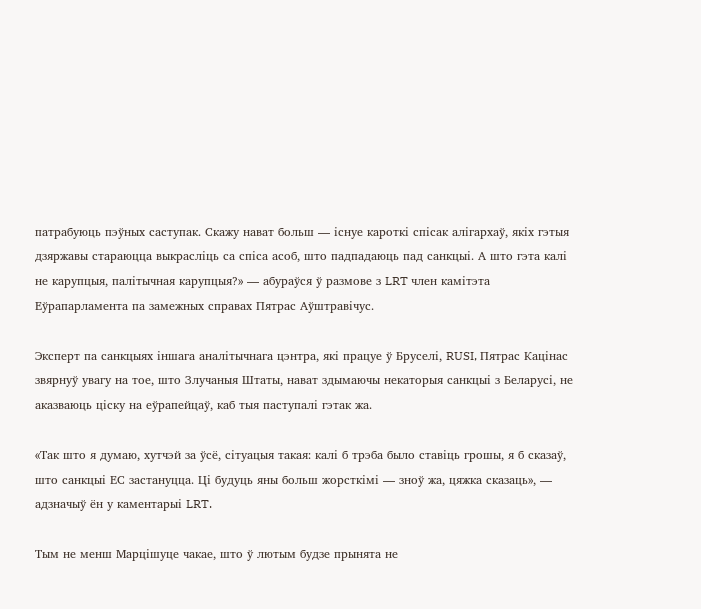патрабуюць пэўных саступак. Скажу нават больш — існуе кароткі спісак алігархаў, якіх гэтыя дзяржавы стараюцца выкрасліць са спіса асоб, што падпадаюць пад санкцыі. А што гэта калі не карупцыя, палітычная карупцыя?» — абураўся ў размове з LRT член камітэта Еўрапарламента па замежных справах Пятрас Аўштравічус.

Эксперт па санкцыях іншага аналітычнага цэнтра, які працуе ў Бруселі, RUSI, Пятрас Кацінас звярнуў увагу на тое, што Злучаныя Штаты, нават здымаючы некаторыя санкцыі з Беларусі, не аказваюць ціску на еўрапейцаў, каб тыя паступалі гэтак жа.

«Так што я думаю, хутчэй за ўсё, сітуацыя такая: калі б трэба было ставіць грошы, я б сказаў, што санкцыі ЕС застануцца. Ці будуць яны больш жорсткімі — зноў жа, цяжка сказаць», — адзначыў ён у каментарыі LRT.

Тым не менш Марцішуце чакае, што ў лютым будзе прынята не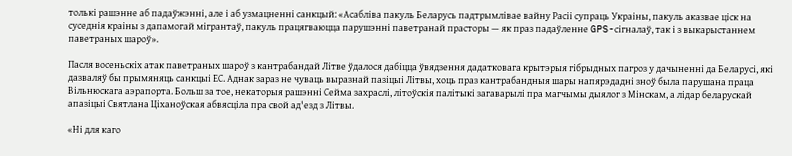толькі рашэнне аб падаўжэнні, але і аб узмацненні санкцый: «Асабліва пакуль Беларусь падтрымлівае вайну Расіі супраць Украіны, пакуль аказвае ціск на суседнія краіны з дапамогай мігрантаў, пакуль працягваюцца парушэнні паветранай прасторы — як праз падаўленне GPS-сігналаў, так і з выкарыстаннем паветраных шароў».

Пасля восеньскіх атак паветраных шароў з кантрабандай Літве ўдалося дабіцца ўвядзення дадатковага крытэрыя гібрыдных пагроз у дачыненні да Беларусі, які дазваляў бы прымяняць санкцыі ЕС. Аднак зараз не чуваць выразнай пазіцыі Літвы, хоць праз кантрабандныя шары напярэдадні зноў была парушана праца Вільнюскага аэрапорта. Больш за тое, некаторыя рашэнні Сейма захраслі, літоўскія палітыкі загаварылі пра магчымы дыялог з Мінскам, а лідар беларускай апазіцыі Святлана Ціханоўская абвясціла пра свой ад'езд з Літвы.

«Ні для каго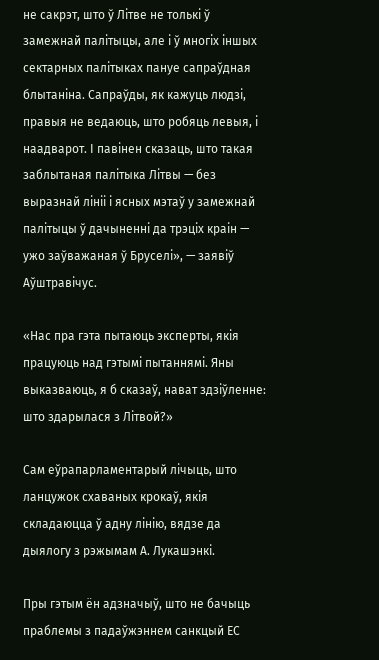не сакрэт, што ў Літве не толькі ў замежнай палітыцы, але і ў многіх іншых сектарных палітыках пануе сапраўдная блытаніна. Сапраўды, як кажуць людзі, правыя не ведаюць, што робяць левыя, і наадварот. І павінен сказаць, што такая заблытаная палітыка Літвы — без выразнай лініі і ясных мэтаў у замежнай палітыцы ў дачыненні да трэціх краін — ужо заўважаная ў Бруселі», — заявіў Аўштравічус.

«Нас пра гэта пытаюць эксперты, якія працуюць над гэтымі пытаннямі. Яны выказваюць, я б сказаў, нават здзіўленне: што здарылася з Літвой?»

Сам еўрапарламентарый лічыць, што ланцужок схаваных крокаў, якія складаюцца ў адну лінію, вядзе да дыялогу з рэжымам А. Лукашэнкі.

Пры гэтым ён адзначыў, што не бачыць праблемы з падаўжэннем санкцый ЕС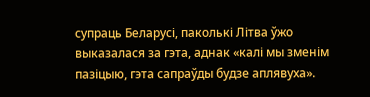супраць Беларусі, паколькі Літва ўжо выказалася за гэта, аднак «калі мы зменім пазіцыю, гэта сапраўды будзе аплявуха».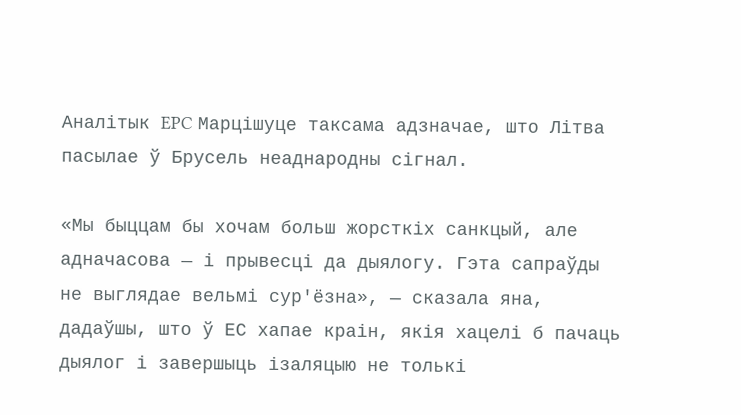Аналітык EPC Марцішуце таксама адзначае, што Літва пасылае ў Брусель неаднародны сігнал.

«Мы быццам бы хочам больш жорсткіх санкцый, але адначасова — і прывесці да дыялогу. Гэта сапраўды не выглядае вельмі сур'ёзна», — сказала яна, дадаўшы, што ў ЕС хапае краін, якія хацелі б пачаць дыялог і завершыць ізаляцыю не толькі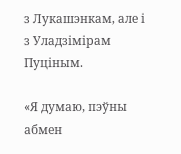з Лукашэнкам, але і з Уладзімірам Пуціным.

«Я думаю, пэўны абмен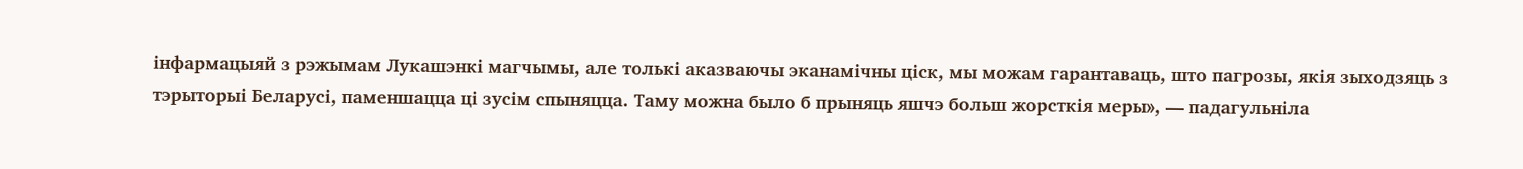інфармацыяй з рэжымам Лукашэнкі магчымы, але толькі аказваючы эканамічны ціск, мы можам гарантаваць, што пагрозы, якія зыходзяць з тэрыторыі Беларусі, паменшацца ці зусім спыняцца. Таму можна было б прыняць яшчэ больш жорсткія меры», — падагульніла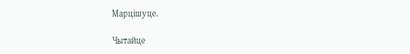Марцішуце.

Чытайце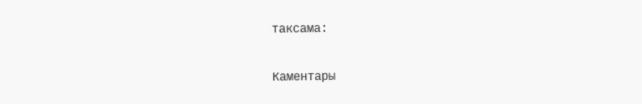таксама:

Каментары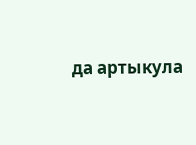да артыкула